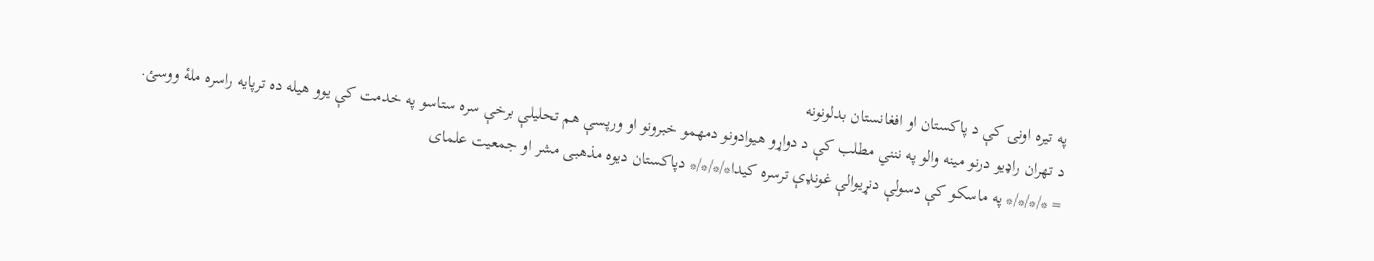په تیره اونۍ کې د پاکستان او افغانستان بدلونونه
د تهران راډیو درنو مینه والو په ننني مطلب کې د دواړو هیوادونو دمهمو خبرونو او ورپسې هم تحلیلې برخې سره ستاسو په خدمت کې یوو هیله ده ترپایه راسره ملۀ ووسئ.
= */*/*/* په ماسکو کې دسولې دنړیوالې غونډې ترسره کیدا*/*/*/* دپاکستان دیوه مذهبی مشر او جمعیت علمای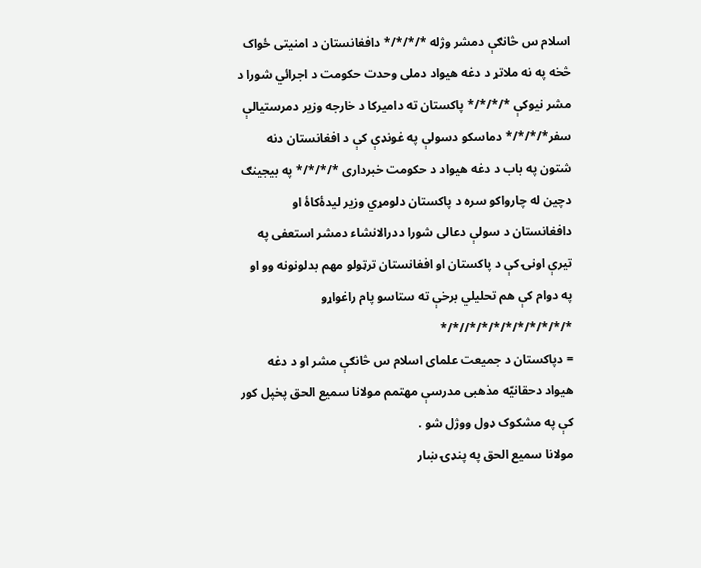اسلام س څانګې دمشر وژله */*/*/* دافغانستان د امنیتی ځواک څخه په نه ملاتړ د دغه هیواد دملی وحدت حکومت د اجرائي شورا د مشر نیوکې */*/*/* پاکستان ته دامیرکا د خارجه وزیر دمرستیالې سفر*/*/*/* دماسکو دسولې په غونډې کې د افغانستان دنه شتون په باب د دغه هیواد د حکومت خبرداری */*/*/* په بیجینګ دچین له چارواکو سره د پاکستان دلومړي وزیر لیدۀکاۀ او دافغانستان د سولې دعالی شورا ددرالانشاء دمشر استعفی په تیرې اونۍ کې د پاکستان او افغانستان ترټولو مهم بدلونونه وو او په دوام کې هم تحلیلي برخې ته ستاسو پام راغواړو */*/*/*/*/*/*/*/*//*/*
= دپاکستان د جمیعت علمای اسلام س څانګې مشر او د دغه هیواد دحقانیّه مذهبی مدرسې مهتمم مولانا سمیع الحق پخپل کور کې په مشکوک ډول ووژل شو .
مولانا سمیع الحق په پنډۍ ښار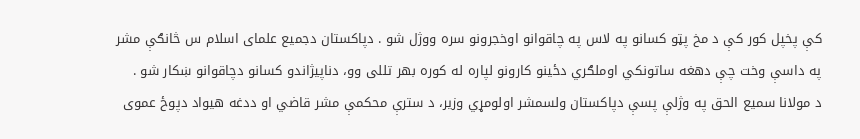کې پخپل کور کې د مخ پټو کسانو په لاس په چاقوانو اوخجرونو سره ووژل شو . دپاکستان دجمیع علمای اسلام س څانګې مشر په داسې وخت چې دهغه ساتونکي اوملګري دځینو کارونو لپاره له کوره بهر تللی وو، دناپيژاندو کسانو دچاقوانو ښکار شو .
د مولانا سمیع الحق په وژلې پسې دپاکستان ولسمشر اولومړي وزیر، د سترې محکمې مشر قاضي او ددغه هیواد دپوځ عموی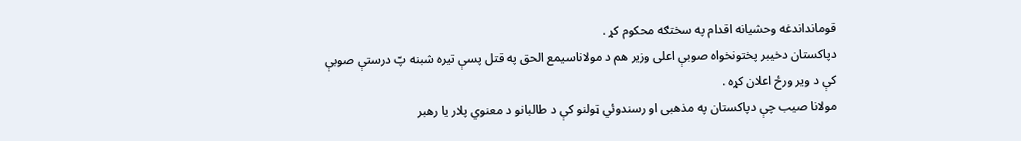قومانداندغه وحشیانه اقدام په سختګه محکوم کړ .
دپاکستان دخیبر پختونخواه صوبې اعلی وزیر هم د مولاناسیمع الحق په قتل پسې تیره شبنه پّ درستې صوبې کې د ویر ورځ اعلان کړه .
مولانا صیب چې دپاکستان په مذهبی او رسندوئي ټولنو کې د طالبانو د معنوي پلار یا رهبر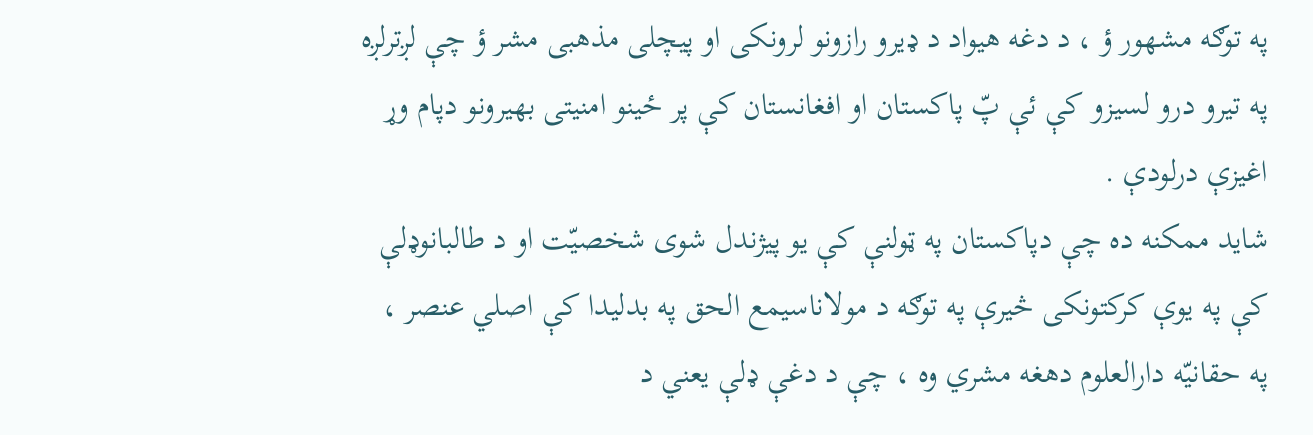په توګه مشهور ؤ ، د دغه هیواد د ډيرو رازونو لرونکی او پيچلی مذهبی مشر ؤ چې لږترلږه په تیرو درو لسیزو کې ئې پّ پاکستان او افغانستان کې پر ځينو امنیتی بهیرونو دپام وړ اغیزې درلودې .
شاید ممکنه ده چې دپاکستان په ټولنې کې یو پيژندل شوی شخصیّت او د طالبانوډلې کې په یوې کرکتونکی څیرې په توګه د مولاناسیمع الحق په بدلیدا کې اصلي عنصر ، په حقانیّه دارالعلوم دهغه مشري وه ، چې د دغې ډلې یعني د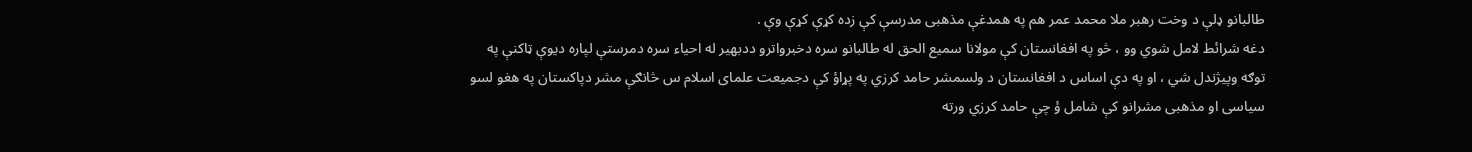طالبانو ډلې د وخت رهبر ملا محمد عمر هم په همدغې مذهبی مدرسې کې زده کړې کړې وې .
دغه شرائط لامل شوي وو ، څو په افغانستان کې مولانا سمیع الحق له طالبانو سره دخبرواترو ددبهیر له احیاء سره دمرستې لپاره دیوې ټاکنې په توګه وپيژندل شي ، او په دې اساس د افغانستان د ولسمشر حامد کرزي په پړاؤ کې دجمیعت علمای اسلام س څانګې مشر دپاکستان په هغو لسو سیاسی او مذهبی مشرانو کې شامل ؤ چې حامد کرزي ورته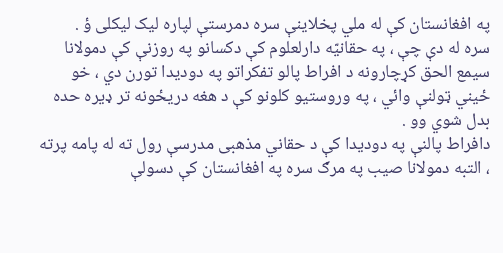په افغانستان کې له ملي پخلاینې سره دمرستې لپاره لیک لیکلی ؤ .
سره له دې چې ، په حقانیّه دارلعلوم کې دکسانو په روزنې کې دمولانا سیمع الحق کړچارونه د افراط پالو تفکراتو په دودیدا تورن دي ، خو ځیني ټولنې وائي ، په وروستیو کلونو کې د هغه دریځونه تر ډیره حده بدل شوي وو .
دافراط پالنې په دودیدا کې د حقاني مذهبی مدرسې رول ته له پامه پرته ، التبه دمولانا صیب په مرګ سره په افغانستان کې دسولې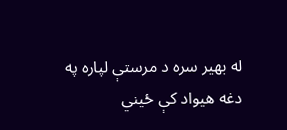له بهیر سره د مرستې لپاره په دغه هیواد کې ځيني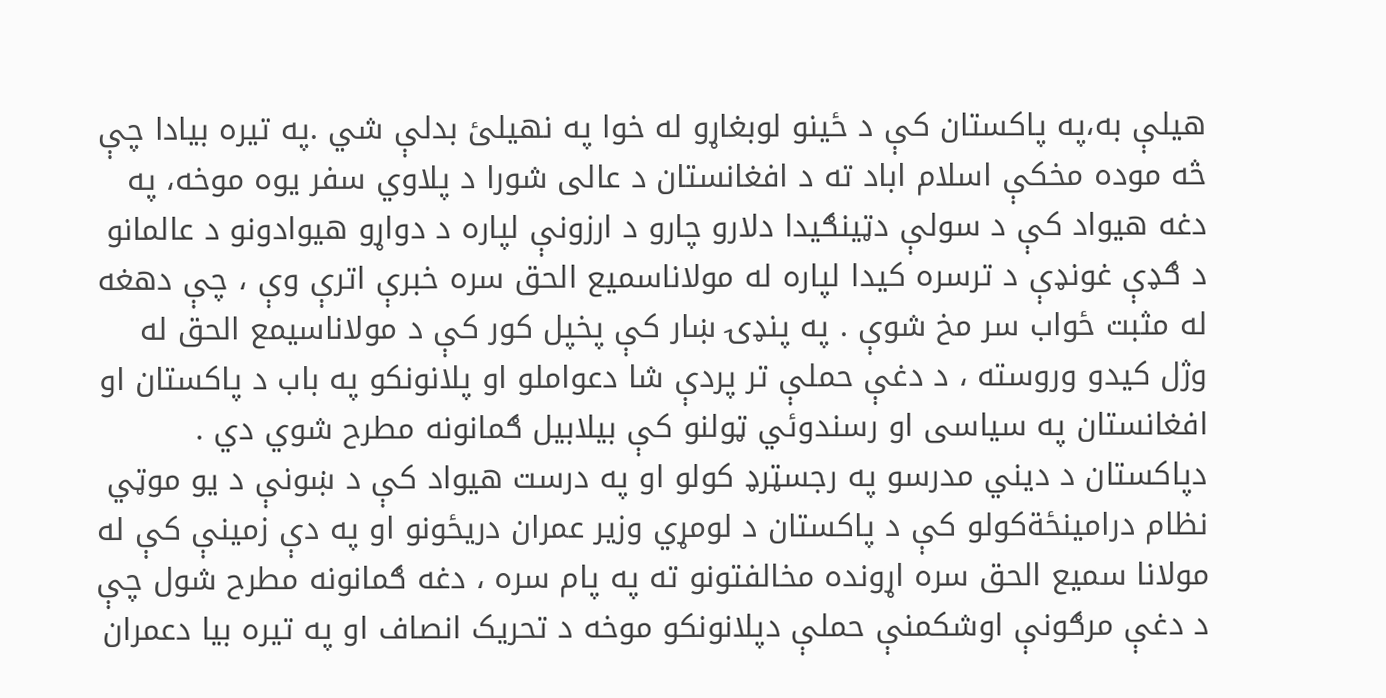هیلې به،په پاکستان کې د ځینو لوبغاړو له خوا په نهیلئ بدلې شي .په تیره بیادا چې څه موده مخکې اسلام اباد ته د افغانستان د عالی شورا د پلاوي سفر یوه موخه، په دغه هیواد کې د سولې دټينګیدا دلارو چارو د ارزونې لپاره د دواړو هیوادونو د عالمانو د ګډې غونډې د ترسره کیدا لپاره له مولاناسمیع الحق سره خبرې اترې وې ، چې دهغه له مثبت ځواب سر مخ شوې . په پنډۍ ښار کې پخپل کور کې د مولاناسیمع الحق له وژل کیدو وروسته ، د دغې حملې تر پردې شا دعواملو او پلانونکو په باب د پاکستان او افغانستان په سیاسی او رسندوئي ټولنو کې بیلابیل ګمانونه مطرح شوي دي .
دپاکستان د دیني مدرسو په رجسټرډ کولو او په درست هیواد کې د ښونې د یو موټي نظام درامینځةکولو کې د پاکستان د لومړي وزیر عمران دریځونو او په دې زمینې کې له مولانا سمیع الحق سره اړونده مخالفتونو ته په پام سره ، دغه ګمانونه مطرح شول چې د دغې مرګونې اوشکمنې حملې دپلانونکو موخه د تحریک انصاف او په تیره بیا دعمران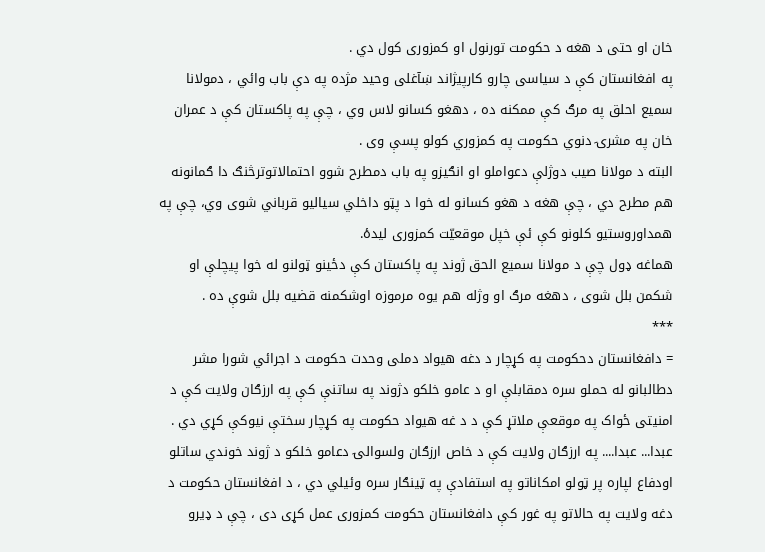خان او حتی د هغه د حکومت تورنول او کمزوری کول دي .
په افغانستان کې د سیاسی چارو کارپیژاند ښآغلی وحید مژده په دې باب وائي ، دمولانا سمیع احلق په مرګ کې ممکنه ده ، دهغو کسانو لاس وي ، چې په پاکستان کې د عمران خان په مشرۍ دنوي حکومت په کمزوري کولو پسې وی .
البته د مولانا صیب دوژلې دعواملو او انګیزو په باب دمطرح شوو احتمالاتوترڅنګ دا ګمانونه هم مطرح دي ، چې هغه د هغو کسانو له خوا د پټو داخلي سیالیو قرباني شوی وي، چې په همداوروستیو کلونو کې ئې خپل موقعیّت کمزوری لیدۀ.
هماغه ډول چې د مولانا سمیع الحق ژوند په پاکستان کې دځينو ټولنو له خوا پیچلې او شکمن بلل شوی ، دهغه مرګ او وژله هم یوه مرموزه اوشکمنه قضیه بلل شوې ده .
***
= دافغانستان دحکومت په کړچار د دغه هیواد دملی وحدت حکومت د اجرائي شورا مشر دطالبانو له حملو سره دمقابلې او د عامو خلکو دژوند په ساتنې کې په ارزګان ولایت کې د امنیتی ځواک په موقعې ملاتړ کې د د غه هیواد حکومت په کړچار سختې نیوکې کړي دي .
عبدا... عبدا.... په ارزګان ولایت کې د خاص ارزګان ولسوالۍ دعامو خلکو د ژوند خوندي ساتلو اودفاع لپاره پر ټولو امکاناتو په استفادې په ټينګار سره وئيلي دي ، د افغانستان حکومت د دغه ولایت په حالاتو په غور کې دافغانستان حکومت کمزوری عمل کړی دی ، چې د ډيرو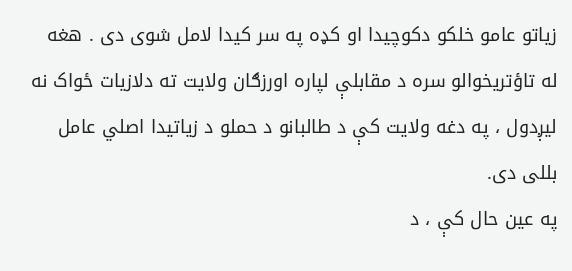زیاتو عامو خلکو دکوچیدا او کډه په سر کیدا لامل شوی دی . هغه له تاؤتریخوالو سره د مقابلې لپاره اورزګان ولایت ته دلازیات ځواک نه لیږدول ، په دغه ولایت کې د طالبانو د حملو د زیاتیدا اصلي عامل بللی دی.
په عین حال کې ، د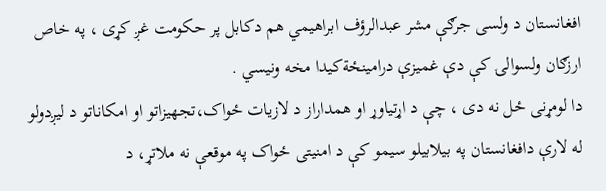افغانستان د ولسی جرګې مشر عبدالرؤف ابراهیمي هم دکابل پر حکومت غږ کړی ، په خاص ارزګان ولسوالۍ کې دې غمیزې درامینځةکیدا مخه ونیسي .
دا لومړنی ځل نه دی ، چې د اړتیاوړ او همداراز د لازیات ځواک،تجهیزاتو او امکاناتو د لیږدولو له لارې دافغانستان په بیلابیلو سیمو کې د امنیتی ځواک په موقعې نه ملاتړ، د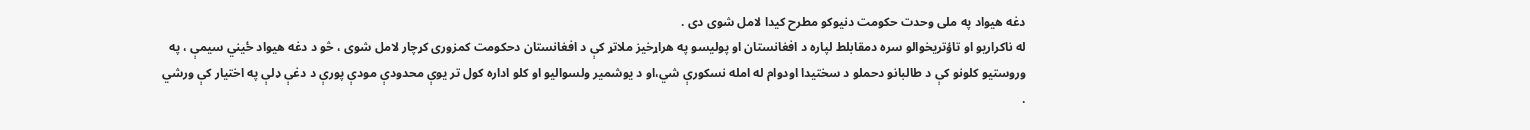دغه هیواد په ملی وحدت حکومت دنیوکو مطرح کیدا لامل شوی دی .
له ناکراریو او تاؤتریخوالو سره دمقابلط لپاره د افغانستان او پولیسو په هراړخیز ملاتړ کې د افغانستان دحکومت کمزوری کړچار لامل شوی ، څو د دغه هیواد ځیني سیمې ، په وروستیو کلونو کې د طالبانو دحملو د سختیدا اودوام له امله نسکورې شي،او د یوشمیر ولسوالیو او کلو اداره کول تر یوې محدودې مودې پورې د دغې ډلې په اختیار کې ورشي .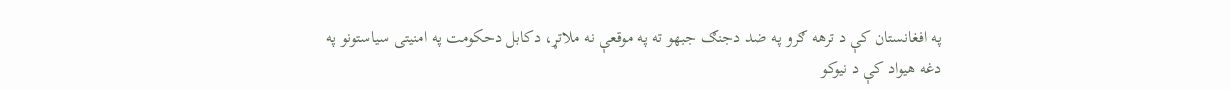په افغانستان کې د ترهه ګرو په ضد دجنګ جبهو ته په موقعې نه ملاتړ، دکابل دحکومت په امنیتی سیاستونو په دغه هیواد کې د نیوکو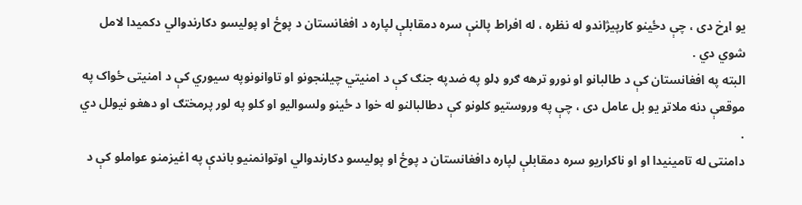یو اړخ دی ، چې دځينو کارپيژاندو له نظره ، له افراط پالنې سره دمقابلې لپاره د افغانستان د پوځ او پولیسو دکارندوالي دکمیدا لامل شوي دي .
البته په افغانستان کې د طالبانو او نورو ترهه ګرو ډلو په ضدپه جنګ کې د امنیتي چیلنجونو او تاوانونوپه سیوري کې د امنیتی ځواک په موقعې دنه ملاتړ یو بل عامل دی ، چې په وروستیو کلونو کې دطالبالنو له خوا د ځینو ولسوالیو او کلو په لور پرمختګ او دهغو نیولل دي .
دامنتی له تامینیدا او او ناکراریو سره دمقابلې لپاره دافغانستان د پوځ او پولیسو دکارندوالي اوتوانمنیو باندې په اغیزمنو عواملو کې د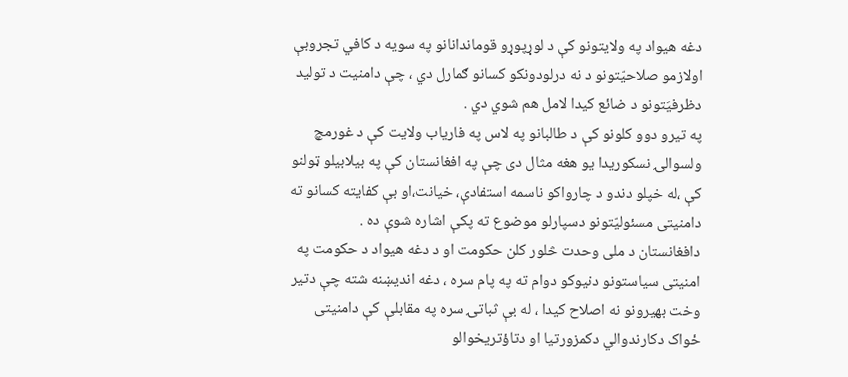دغه هیواد په ولایتونو کې د لوړپوړو قوماندانانو په سویه د کافي تجروبې اولازمو صلاحیّتونو د نه درلودونکو کسانو ګمارل دي ، چې دامنیت د تولید دظرفیَتونو د ضائع کیدا لامل هم شوي دي .
په تیرو دوو کلونو کې د طالبانو په لاس په فاریاب ولایت کې د غورمچ ولسوالۍ نسکوریدا یو هغه مثال دی چې په افغانستان کې په بیلابیلو ټولنو کې ،له خپلو دندو د چارواکو ناسمه استفادې، خیانت،او بې کفایته کسانو ته دامنیتی مسئولیّتونو دسپارلو موضوع ته پکې اشاره شوې ده .
دافغانستان د ملی وحدت څلور کلن حکومت او د دغه هیواد د حکومت په امنیتی سیاستونو دنیوکو دوام ته په پام سره ، دغه اندیښنه شته چې دتیر وخت بهیرونو نه اصلاح کیدا ، له بې ثباتۍ سره په مقابلې کې دامنیتی ځواک دکارندوالي دکمزورتیا او دتاؤتریخوالو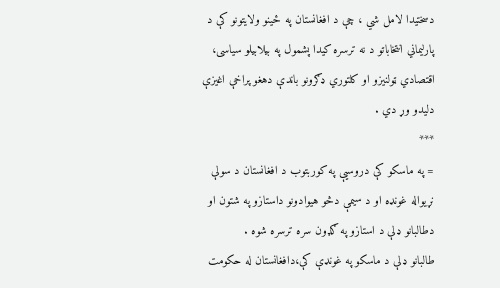دسختیدا لامل شي ، چې د افغانستان په ځينو ولایتونو کې د پارلیماني انتخاباتو د نه ترسره کیدا پشمول په بیلابیلو سیاسی، اقتصادي ټولنیزو او کلتوري ډګرونو باندې دهغو پراخې اغیزې دلیدو وړ دي .
***
= په ماسکو کې دروسیې په کوربتوب د افغانستان د سولې نړیواله غونډه او د سیمې دڅو هیوادونو داستازو په شتون او دطالبانو ډلې د استازو په ګډون سره ترسره شوه .
طالبانو ډلې د ماسکو په غونډې کې،دافغانستان له حکومت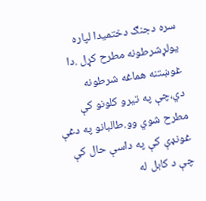سره دجنګ دختمیدا لپاره یولړشرطونه مطرح کړل .دا غوښتنه هماغه شرطونه دي،چې په تیرو کلونو کې مطرح شوي وو.طالبانو په دغې غونډې کې په داسې حال کې چې د کابل له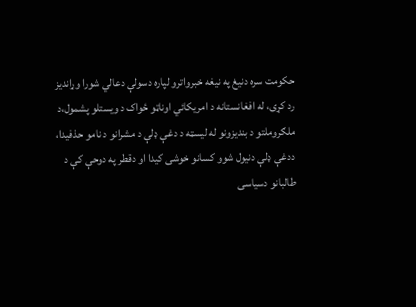حکومت سره دنیغ په نیغه خبرواترو لپاره دسولې دعالي شورا وړاندیز رد کړی، له افغانستانه د امریکائي اوناټو ځواک د ویستلو پشمول،د ملګروملتو د بندیزونو له لیسټه د دغې ډلې د مشرانو د نامو حذفیدا، ددغې ډلې دنیول شوو کسانو خوشی کیدا او دقطر په دوحې کې د طالبانو دسیاسی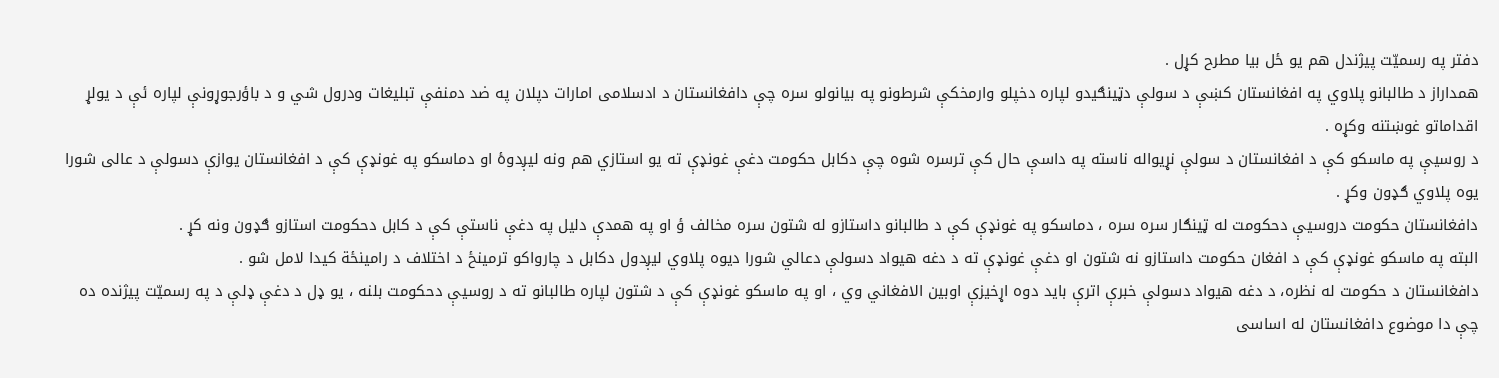دفتر په رسمیّت پيژندل هم یو ځل بیا مطرح کړل .
همداراز د طالبانو پلاوي په افغانستان کښې د سولې دټينګیدو لپاره دخپلو وارمخکې شرطونو په بیانولو سره چې دافغانستان د ادسلامی امارات دپلان په ضد دمنفې تبلیغات ودرول شي و د باؤرجوړونې لپاره ئې د یولړ اقداماتو غوښتنه وکړه .
د روسیې په ماسکو کې د افغانستان د سولې نړیواله ناسته په داسې حال کې ترسره شوه چې دکابل حکومت دغې غونډې ته یو استازي هم ونه لیږدوۀ او دماسکو په غونډې کې د افغانستان یوازې دسولې د عالی شورا یوه پلاوي ګډون وکړ .
دافغانستان حکومت دروسیې دحکومت له ټينګار سره سره ، دماسکو په غونډې کې د طالبانو داستازو له شتون سره مخالف ؤ او په همدې دلیل په دغې ناستې کې د کابل دحکومت استازو ګډون ونه کړ .
البته په ماسکو غونډې کې د افغان حکومت داستازو نه شتون او دغې غونډې ته د دغه هیواد دسولې دعالي شورا دیوه پلاوي لیږدول دکابل د چارواکو ترمینځ د اختلاف د رامینځة کیدا لامل شو .
دافغانستان د حکومت له نظره، د دغه هیواد دسولې خبرې اترې باید دوه اړخیزې اوبین الافغاني وي ، او په ماسکو غونډې کې د شتون لپاره طالبانو ته د روسیې دحکومت بلنه ، یو ډل د دغې ډلې د په رسمیّت پيژنده ده چې دا موضوع دافغانستان له اساسی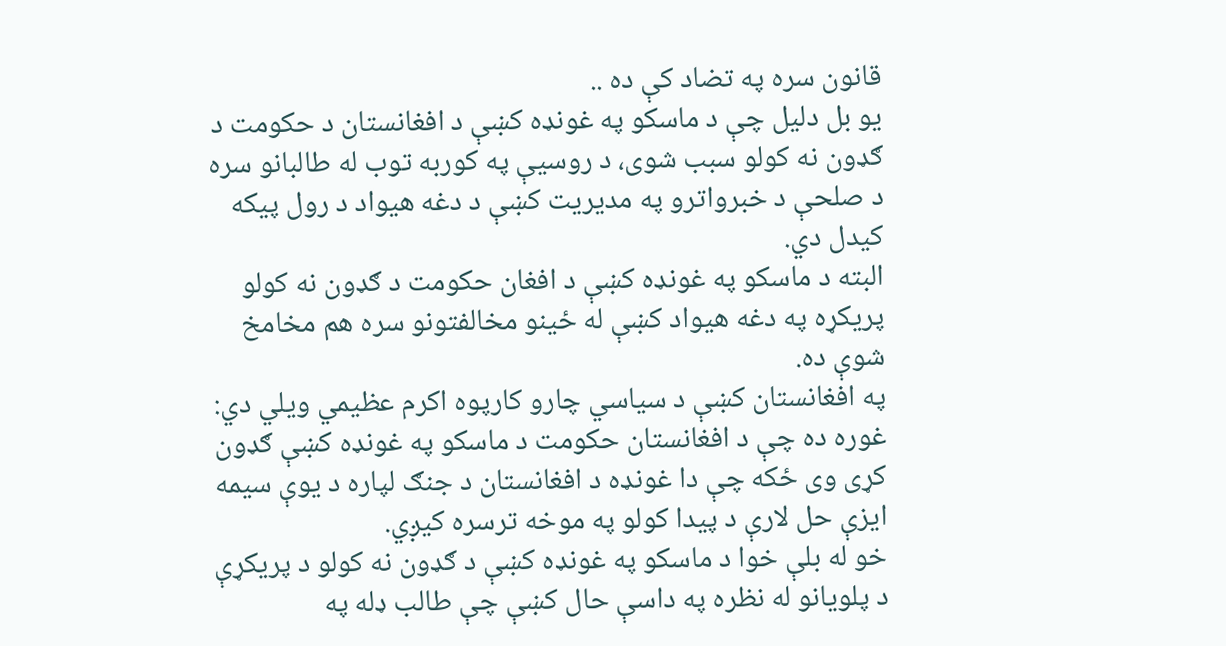قانون سره په تضاد کې ده ..
یو بل دلیل چې د ماسکو په غونډه کښې د افغانستان د حکومت د ګډون نه کولو سبب شوی، د روسیې په کوربه توب له طالبانو سره د صلحې د خبرواترو په مدیریت کښې د دغه هیواد د رول پیکه کیدل دي.
البته د ماسکو په غونډه کښې د افغان حکومت د ګډون نه کولو پریکړه په دغه هیواد کښې له ځینو مخالفتونو سره هم مخامخ شوې ده.
په افغانستان کښې د سیاسي چارو کارپوه اکرم عظیمي ویلي دي: غوره ده چې د افغانستان حکومت د ماسکو په غونډه کښې ګډون کړی وی ځکه چې دا غونډه د افغانستان د جنګ لپاره د یوې سیمه ایزې حل لارې د پیدا کولو په موخه ترسره کیږي.
خو له بلې خوا د ماسکو په غونډه کښې د ګډون نه کولو د پریکړې د پلویانو له نظره په داسې حال کښې چې طالب ډله په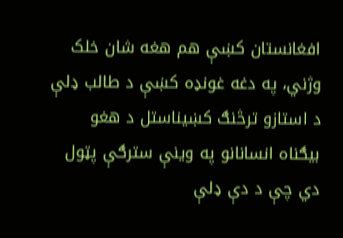افغانستان کښې هم هغه شان خلک وژني، په دغه غونډه کښې د طالب ډلې د استازو ترڅنګ کښیناستل د هغو بیګناه انسانانو په وینې سترګې پټول دي چې د دې ډلې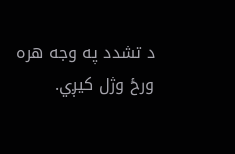د تشدد په وجه هره ورځ وژل کیږي.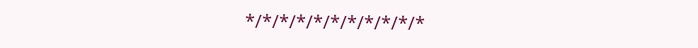*/*/*/*/*/*/*/*/*/*/*